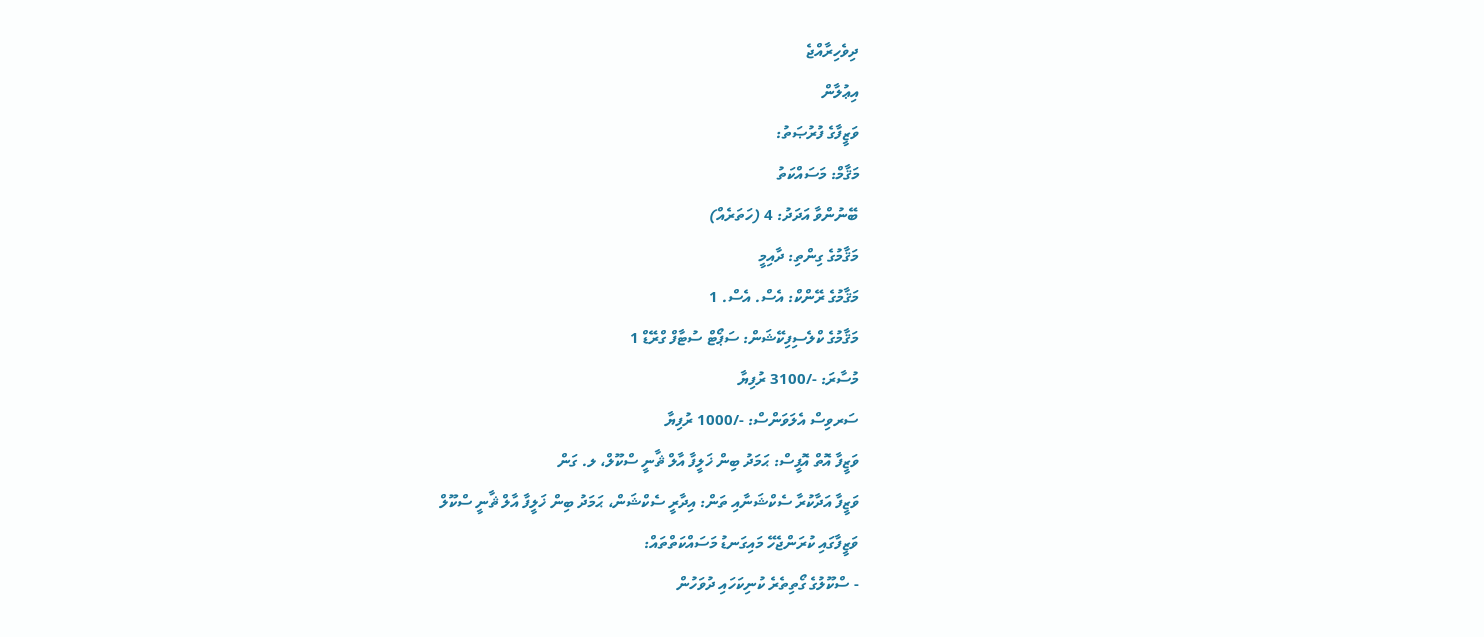ދިވެހިރާއްޖެ
އިޢުލާން
ވަޒީފާގެ ފުރުޞަތު:
މަޤާމް: މަސައްކަތު
ބޭނުންވާ އަދަދު: 4 (ހަތަރެއް)
މަޤާމުގެ ގިންތި: ދާއިމީ
މަޤާމުގެ ރޭންކް: އެސް. އެސް. 1
މަޤާމުގެ ކްލެސިފިކޭޝަން: ސަޕޯޓް ސުޓާފް ގްރޭޑް 1
މުސާރަ: -/3100 ރުފިޔާ
ސަރވިސް އެލަވަންސް: -/1000 ރުފިޔާ
ވަޒީފާ އޮތް އޮފީސް: ޙަމަދު ބިން ޚަލީފާ އާލް ޘާނީ ސްކޫލް، ލ. ގަން
ވަޒީފާ އަދާކުރާ ސެކްޝަނާއި ތަން: އިދާރީ ސެކްޝަން، ޙަމަދު ބިން ޚަލީފާ އާލް ޘާނީ ސްކޫލް
ވަޒީފާގައި ކުރަންޖެހޭ މައިގަނޑު މަސައްކަތްތައް:
- ސްކޫލުގެ ގޯތިތެރެ ކުނިކަހައި ދުވަހުން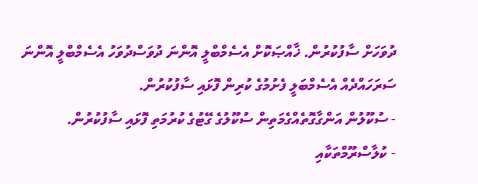ދުވަހަށް ސާފުކުރުން. ޚާއްޞަކޮށް އެސެމްބްލީ އޮންނަ ދުވަސްދުވަހު އެސެމްބްލީ އޮންނަ ސަރަހައްދެއް އެސެމްބަލީ ފެށުމުގެ ކުރިން ފޮޅައި ސާފުކުރުން.
- ސުކޫލުން އަންގާގޮތެއްގެމަތިން ސުކޫލުގެ ގޭޓުގެ ކުރުމަތި ފޮޅައި ސާފުކުރުން.
- ކުލާސްރޫމްތަކާއި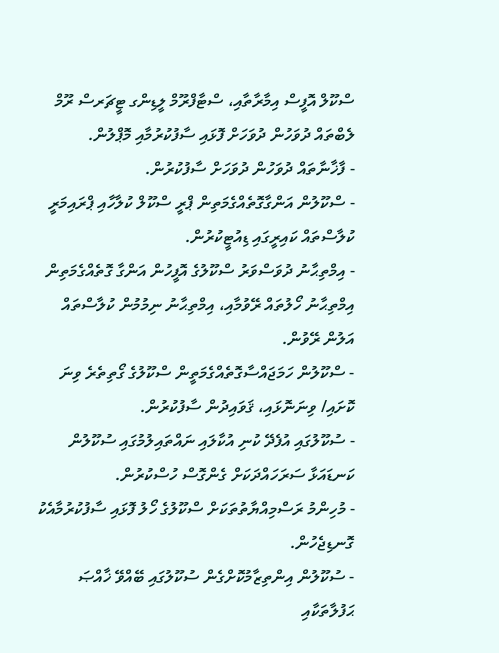ސްކޫލް އޮފީސް އިމާރާތާއި، ސްޓާފްރޫމް ލީޑިންގ ޓީޗަރސް ރޫމް ލެބްތައް ދުވަހުން ދުވަހަށް ފޮޅައި ސާފުކުރުމާއި މޮޕްލުން.
- ފާޚާނާތައް ދުވަހުން ދުވަހަށް ސާފުކުރުން.
- ސްކޫލުން އަންގާގޮތެއްގެމަތިން ޕްރީ ސްކޫލް ކުލާހާއި ޕްރައިމަރީ ކުލާސްތައް ކައިރީގައި ޑިއުޓީކުރުން.
- އިމްތިޙާނު ދުވަސްވަރު ސްކޫލުގެ އޮފީހުން އަންގާ ގޮތެއްގެމަތިން އިމްތިޙާނު ހޯލުތައް ރޭވުމާއި، އިމްތިޙާނު ނިމުމުން ކުލާސްތައް އަލުން ރޭވުން.
- ސްކޫލުން ހަމަޖައްސާގޮތެއްގެމަތީން ސްކޫލުގެ ގޯތިތެރެ ވިނަ ކޮށައި/ ވިނަނޮޅައި، ޤަވައިދުން ސާފުކުރުން.
- ސުކޫލުގައި އުފެދޭ ކުނި އުކާލައި ނައްތައިލުމުގައި ސުކޫލުން ކަނޑައަޅާ ސަރަހައްދަކަށް ގެންގޮސް ހުސްކުރުން.
- މުހިންމު ރަސްމިއްޔާތުތަކަށް ސްކޫލުގެ ހޯލު ފޮޅައި ސާފުކުރުމާއެކު ގޮނޑިޖެހުން.
- ސުކޫލުން އިންތިޒާމުކޮށްގެން ސުކޫލުގައި ބޭއްވޭ ޚާއްޞަ ޙަފުލާތަކާއި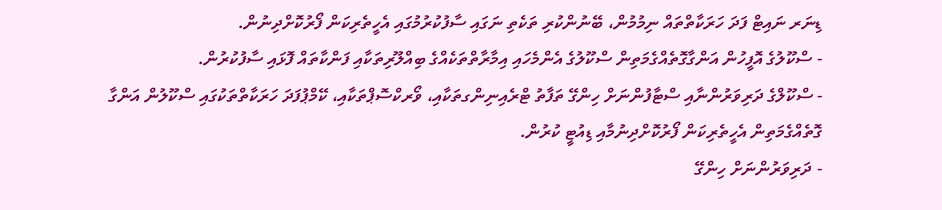ޑިނަރ ނައިޓް ފަދަ ހަރަކާތްތައް ނިމުމުން، ބޭނުންކުރި ތަކެތި ނަގައި ސާފުކުރުމުގައި އެހީތެރިކަން ފޯރުކޮށްދިނުން.
- ސްކޫލުގެ އޮފީހުން އަންގާގޮތެއްގެމަތިން ސްކޫލުގެ އެންމެހައި އިމާރާތްތަކެއްގެ ބިއްލޫރިތަކާއި ފަންކާތައް ފޮޅައި ސާފުކުރުން.
- ސްކޫލްގެ ދަރިވަރުންނާއި ސްޓާފުންނަށް ހިންގޭ ތަފާތު ޓްރެއިނިންގތަކާއި، ވޯރކްސޮޕްތަކާއި، ކޭމްޕުފަދަ ހަރަކާތްތަކުގައި ސްކޫލުން އަންގާ ގޮތެއްގެމަތިން އެހީތެރިކަން ފޯރުކޮށްދިނުމާއި ޑިއުޓީ ކުރުން.
- ދަރިވަރުންނަށް ހިންގޭ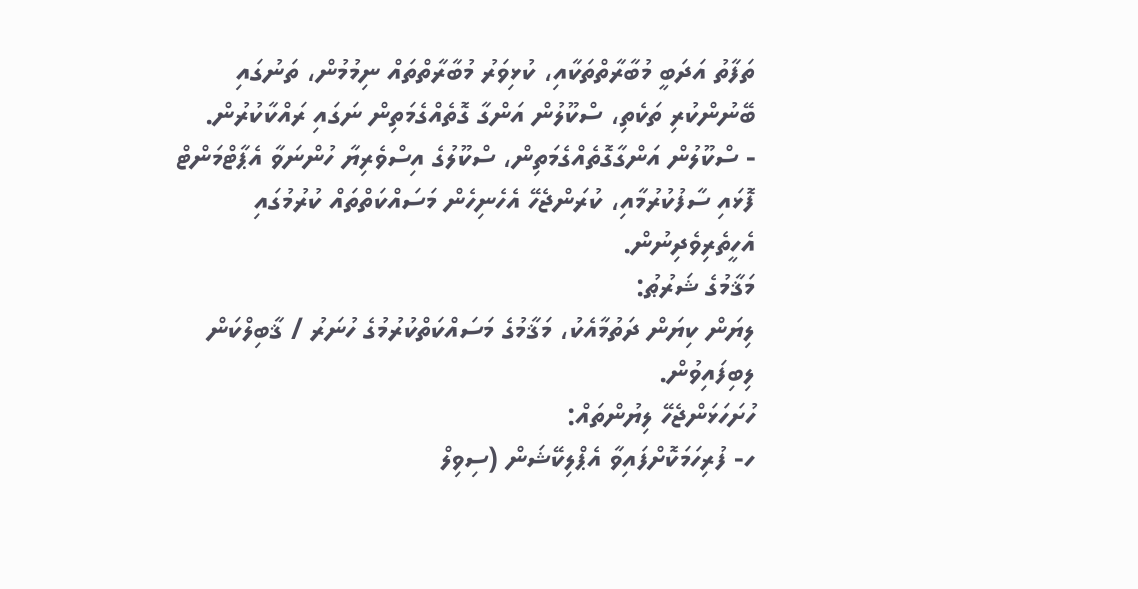ތަފާތު އަދަބީ މުބާރާތްތަކާއި، ކުޅިވަރު މުބާރާތްތައް ނިމުމުން، ތަނުގައި ބޭނުންކުރި ތަކެތި، ސްކޫލުން އަންގާ ގޮތެއްގެމަތިން ނަގައި ރައްކާކުރުން.
- ސްކޫލުން އަންގާގޮތެއްގެމަތިން، ސްކޫލުގެ އިސްވެރިޔާ ހުންނަވާ އެޕާޓްމަންޓް ފޮޅައި ސާފުކުރުމާއި، ކުރަންޖެހޭ އެހެނިހެން މަސައްކަތްތައް ކުރުމުގައި އެހީތެރިވެދިނުން.
މަޤާމުގެ ޝަރުޠު:
ލިޔަން ކިޔަން ދަތުމާއެކު، މަޤާމުގެ މަސައްކަތްކުރުމުގެ ހުނަރު / ޤާބިލްކަން ލިބިފައިވުން.
ހުށަހަޅަންޖެހޭ ލިޔުންތައް:
ހ- ފުރިހަމަކޮށްފައިވާ އެޕްލިކޭޝަން (ސިވިލް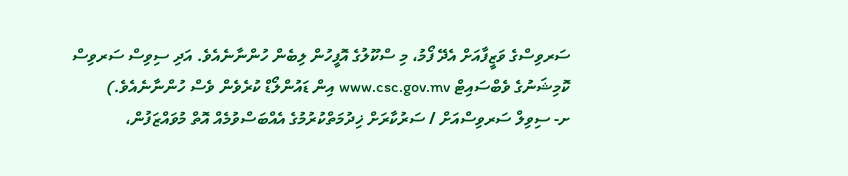ސަރވިސްގެ ވަޒީފާއަށް އެދޭ ފޯމު، މި ސްކޫލުގެ އޮފީހުން ލިބެން ހުންނާނެއެވެ. އަދި ސިވިސް ސަރވިސް ކޮމިޝަނުގެ ވެބްސައިޓް www.csc.gov.mv އިން ޑައުންލޯޑް ކުރެވެން ވެސް ހުންނާނެއެވެ.)
ށ- ސިވިލް ސަރވިސްއަށް / ސަރުކާރަށް ޚިދުމަތްކުރުމުގެ އެއްބަސްވުމެއް އޮތް މުވައްޒަފުން،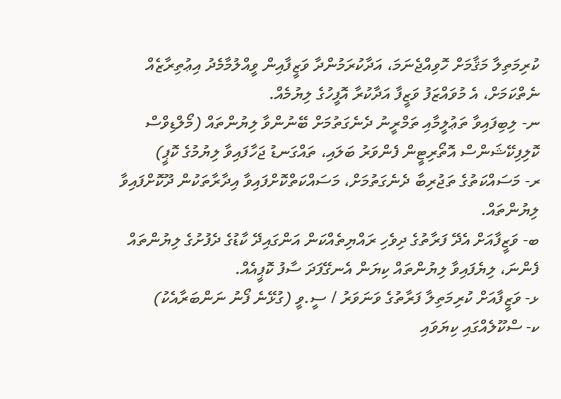ކުރިމަތިލާ މަޤާމަށް ހޮވިއްޖެނަމަ، އަދާކުރަމުންދާ ވަޒީފާއިން ވީއްލުމާމެދު އިޢުތިރާޒެއް ނެތްކަމަށް، އެ މުވައްޒަފު ވަޒީފާ އަދާކުރާ އޮފީހުގެ ލިޔުމެއް.
ނ- ލިބިފައިވާ ތަޢުލީމާއި ތަމްރީނު ދެނެގަތުމަށް ބޭނުންވާ ލިޔުންތައް (މޯލްޑިވްސް ކޮލިފިކޭޝަންސް އޮތޯރިޓީން ފެންވަރު ބަލައި، ތައްގަނޑު ޖަހާފައިވާ ލިޔުމުގެ ކޮޕީ)
ރ- މަސައްކަތުގެ ތަޖުރިބާ ދެނެގަތުމަށް، މަސައްކަތްކޮށްފައިވާ އިދާރާތަކުން ދޫކޮށްފައިވާ ލިޔުންތައް.
ބ- ވަޒީފާއަށް އެދޭ ފަރާތުގެ ދިވެހި ރައްޔިތެއްކަން އަންގައިދޭ ކާޑުގެ ދެފުށުގެ ލިޔުންތައް ފެންނަ، ލިޔެފައިވާ ލިޔުންތައް ކިޔަން އެނގޭފަދަ ސާފު ކޮޕީއެއް.
ޅ- ވަޒީފާއަށް ކުރިމަތިލާ ފަރާތުގެ ވަނަވަރު / ސީ.ވީ (ގުޅޭނެ ފޯނު ނަންބަރާއެކު)
ކ- ސްކޫލެއްގައި ކިޔަވައި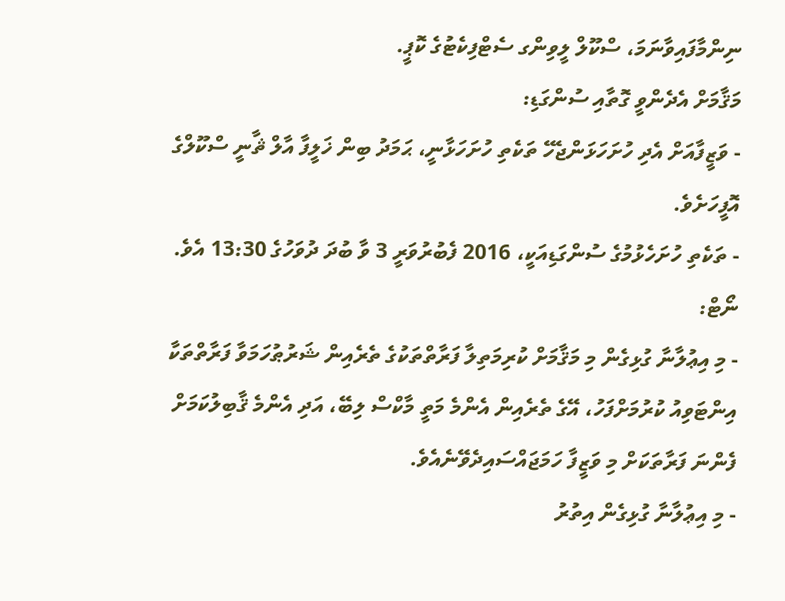ނިންމާފައިވާނަމަ، ސްކޫލް ލީވިންގ ސެޓްފިކެޓުގެ ކޮޕީ.
މަޤާމަށް އެދެންވީ ގޮތާއި ސުންގަޑި:
- ވަޒީފާއަށް އެދި ހުށަހަޅަންޖެހޭ ތަކެތި ހުށަހަޅާނީ، ޙަމަދު ބިން ޚަލީފާ އާލް ޘާނީ ސްކޫލްގެ އޮފީހަށެވެ.
- ތަކެތި ހުށަހެޅުމުގެ ސުންގަޑިއަކީ، 2016 ފެބުރުވަރީ 3 ވާ ބުދަ ދުވަހުގެ 13:30 އެވެ.
ނޯޓް:
- މި އިޢުލާނާ ގުޅިގެން މި މަޤާމަށް ކުރިމަތިލާ ފަރާތްތަކުގެ ތެރެއިން ޝަރުޠުހަމަވާ ފަރާތްތަކާ އިންޓަވިއު ކުރުމަށްފަހު، އޭގެ ތެރެއިން އެންމެ މަތީ މާކްސް ލިބޭ، އަދި އެންމެ ޤާބިލުކަމަށް ފެންނަ ފަރާތަކަށް މި ވަޒީފާ ހަމަޖައްސައިދެވޭނެއެވެ.
- މި އިޢުލާނާ ގުޅިގެން އިތުރު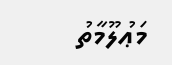މަޢުލޫމާތު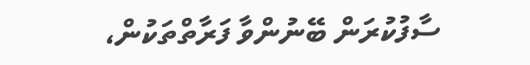ސާފުކުރަން ބޭނުންވާ ފަރާތްތަކުން،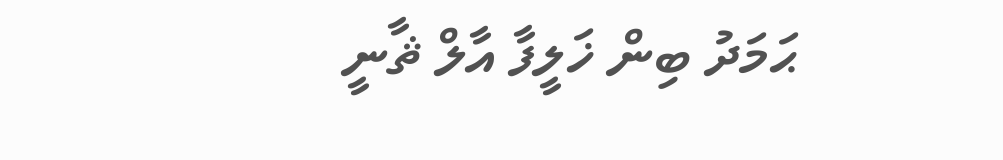ޙަމަދު ބިން ޚަލީފާ އާލް ޘާނީ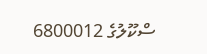ސްކޫލުގެ 6800012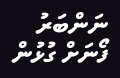ނަންބަރު ފޯނަށް ގުޅުން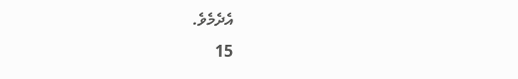އެދެމެވެ.
15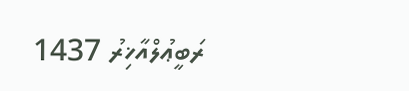ރަބީޢުލްއާޚިރު 1437